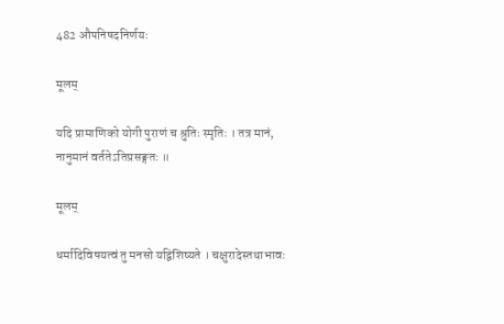482 औपनिषदनिर्णयः

मूलम्

यदि प्रामाणिको योगी पुराणं च श्रुतिः स्मृतिः । तत्र मानं, नानुमानं वर्ततेऽतिप्रसङ्गतः ॥

मूलम्

धर्मादिविषयत्वं तु मनसो यद्विशिष्यते । चक्षुरादेस्तथाभावः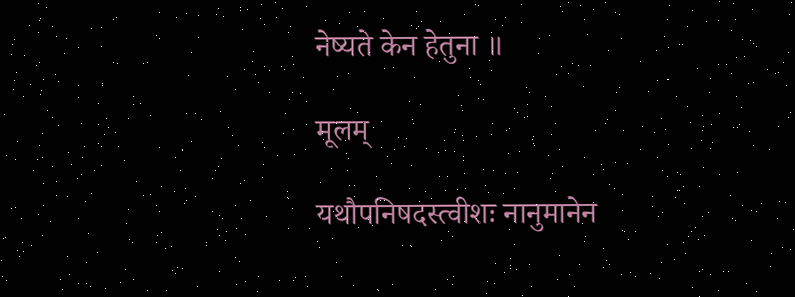नेष्यते केन हेतुना ॥

मूलम्

यथौपनिषदस्त्वीशः नानुमानेन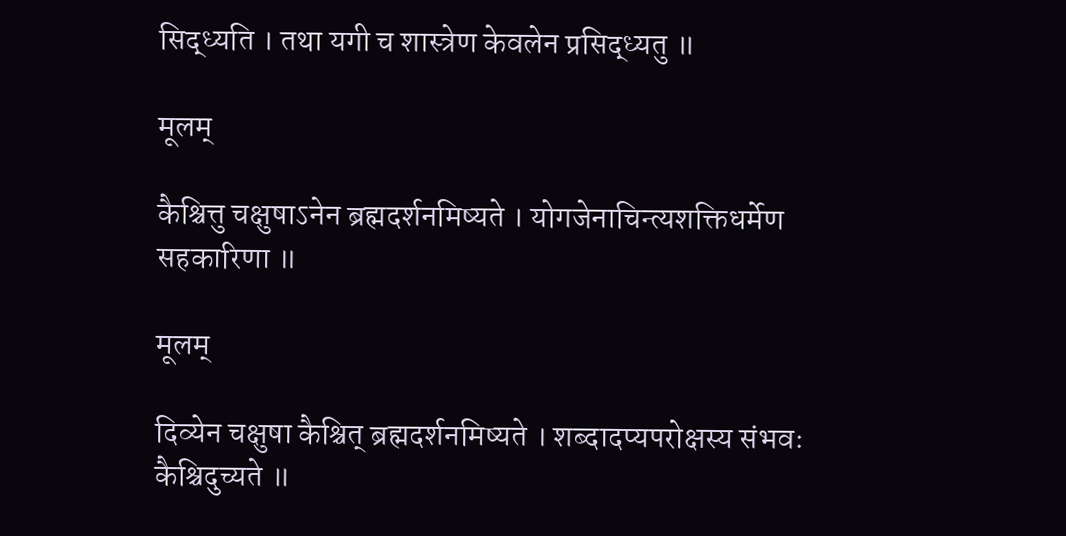सिद्ध्यति । तथा यगी च शास्त्रेण केवलेन प्रसिद्ध्यतु ॥

मूलम्

कैश्चित्तु चक्षुषाऽनेन ब्रह्मदर्शनमिष्यते । योगजेनाचिन्त्यशक्तिधर्मेण सहकारिणा ॥

मूलम्

दिव्येन चक्षुषा कैश्चित् ब्रह्मदर्शनमिष्यते । शब्दादप्यपरोक्षस्य संभवः कैश्चिदुच्यते ॥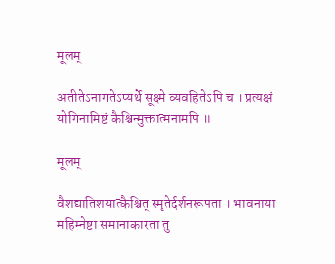मूलम्

अतीतेऽनागतेऽप्यर्थे सूक्ष्मे व्यवहितेऽपि च । प्रत्यक्षं योगिनामिष्टं कैश्चिन्मुक्तात्मनामपि ॥

मूलम्

वैशद्यातिशयात्कैश्चित् स्मृतेर्दर्शनरूपता । भावनाया महिम्नेष्टा समानाकारता तु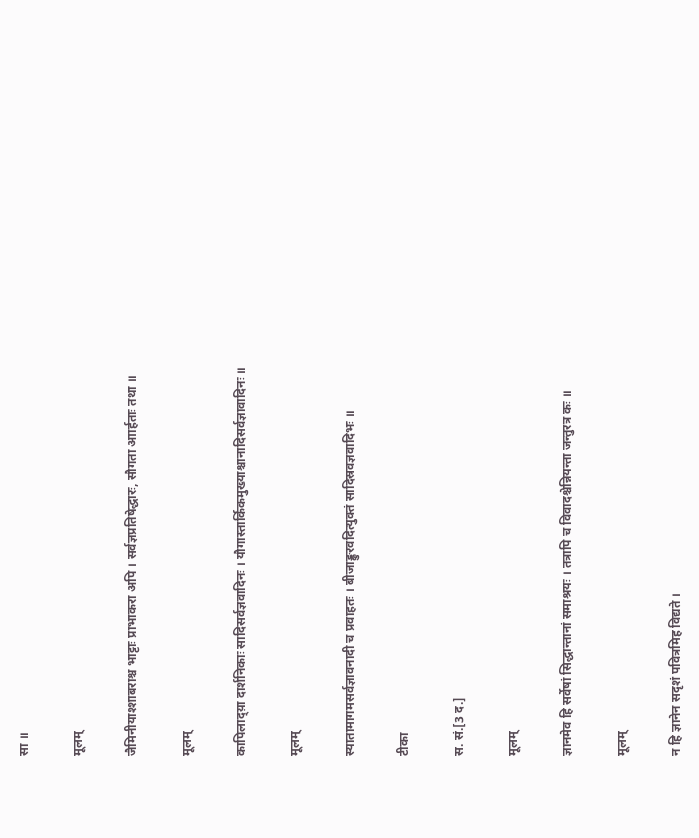सा ॥

मूलम्

जैमिनीयाश्शाबराश्च भाट्टाः प्राभाकरा अपि । सर्वज्ञप्रतिषेद्धारः, सौगता आार्हताः तथा ॥

मूलम्

कापिलाद्य़ा दार्शनिकाः सादिसर्वज्ञवादिनः । यौगास्तार्किकमुख्याश्चानादिसर्वज्ञावादिनः ॥

मूलम्

स्यातामागमसर्वज्ञावनादी च प्रवाहतः । बीजाङ्कुरवदित्युक्तं सादिस्रवज्ञवादिभः ॥

टीका

स. सं.[3 द.]

मूलम्

ज्ञानमेव हि सर्वेषां सिद्धान्तानां समाश्रयः । तत्रापि च विवादश्चेन्नियन्ता जन्तुरत्र कः ॥

मूलम्

न हि ज्ञानेन सदृशं पवित्रमिह विद्यते ।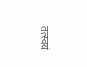तत्स्वयं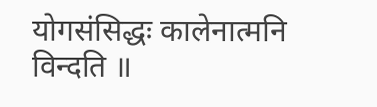योगसंसिद्धः कालेनात्मनि विन्दति ॥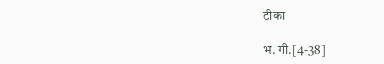टीका

भ. गी.[4-38]